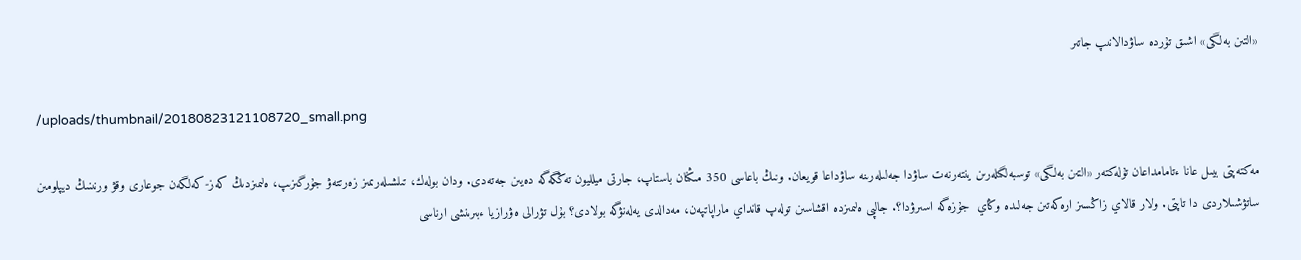«التىن بەلگى» اشىق تۇردە ساۋدالانىپ جاتىر

/uploads/thumbnail/20180823121108720_small.png

مەكتەپتى بيىل عانا ءتامامداعان تۇلەكتەر «التىن بەلگى» توسبەلگىلەرىن ينتەرنەت ساۋدا جەلىلەرىنە ساۋداعا قويعان. ونىڭ باعاسى 350 مىڭنان باستاپ، جارتى ميلليون تەڭگەگە دەيىن جەتەدى. ودان بولەك، تىلشىلەرىمىز زەرتتەۋ جۇرگىزىپ، ەلىمىزدىڭ كەز-كەلگەن جوعارى وقۋ ورنىنىڭ ديپلومىن ساتۋشىلاردى دا تاپتى. ولار قالاي زاڭسىز ارەكەتىن جەلىدە وڭاي  جۇزەگە اسىرۋدا؟. جالپى ەلىمىزدە اقشاسىن تولەپ قانداي ماراپاتپەن، مەدالدى يەلەنۋگە بولادى؟ بۇل تۋرالى ەۋرازيا ءبىرىنشى ارناسى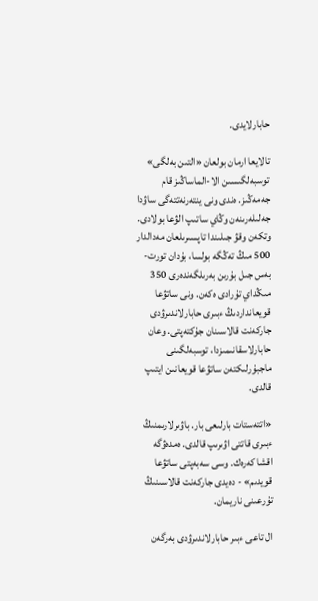حابارلايدى.

تالايعا ارمان بولعان «التىن بەلگى» توسبەلگىسىن الا-الماساڭىز قام جەمەڭىز. ەندى ونى ينتەرنەتتەگى ساۋدا جەلىلەرىنەن وڭاي ساتىپ الۋعا بولادى. وتكەن وقۋ جىلىندا تاپسىرىلعان مەدالدار 500 مىڭ تەڭگە بولسا، بۇدان تورت-بەس جىل بۇرىن بەرىلگەندەرى 350 مىڭداي تۇرادى ەكەن. ونى ساتۋعا قويعانداردىڭ ءبىرى حابارلاندىرۋدى جاركەنت قالاسىنان جۇكتەپتى. وعان حابارلاسقانىمىزدا، توسبەلگىنى ماجبۇرلىكتەن ساتۋعا قويعانىن ايتىپ قالدى.

«اتتەستات بارلىعى بار. باۋىرلارىمنىڭ ءبىرى قاتتى اۋىرىپ قالدى. ەمدەۋگە اقشا كەرەك. وسى سەبەپتى ساتۋعا قويدىم» - دەيدى جاركەنت قالاسىنىڭ تۇرعىنى ناريمان.

ال تاعى ءبىر حابارلاندىرۋدى بەرگەن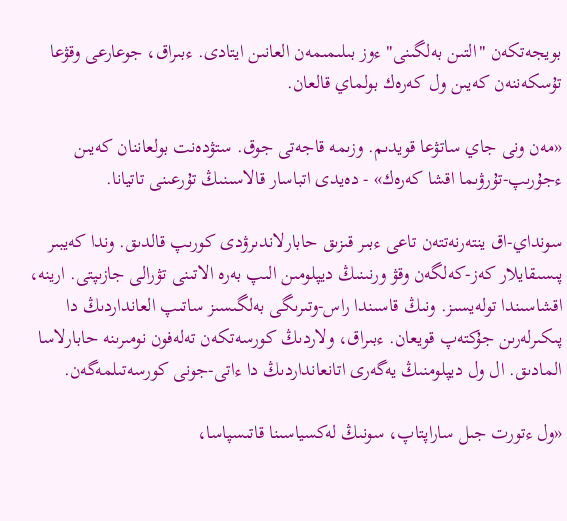بويجەتكەن "التىن بەلگىنى" ءوز بىلىمىمەن العانىن ايتادى. ءبىراق، جوعارعى وقۋعا تۇسكەننەن كەيىن ول كەرەك بولماي قالعان.

«مەن ونى جاي ساتۋعا قويدىم. وزىمە قاجەتى جوق. ستۋدەنت بولعاننان كەيىن ءجۇرىپ-تۇرۋىما اقشا كەرەك» - دەيدى اتباسار قالاسىنىڭ تۇرعىنى تاتيانا.

سونداي-اق ينتەرنەتتەن تاعى ءبىر قىزىق حابارلاندىرۋدى كورىپ قالدىق. وندا كەيبىر پىسىقايلار كەز-كەلگەن وقۋ ورنىنىڭ ديپلومىن الىپ بەرە الاتىنى تۋرالى جازىپتى. ارينە، اقشاسىندا تولەيسىز. ونىڭ قاسىندا راس-وتىرىگى بەلگىسىز ساتىپ العانداردىڭ دا پىكىرلەرىن جۇكتەپ قويعان. ءبىراق، ولاردىڭ كورسەتكەن تەلەفون نومىرىنە حابارلاسا المادىق. ال ول ديپلومنىڭ يەگەرى اتانعانداردىڭ دا ءاتى-جونى كورسەتىلمەگەن.

«ول ءتورت جىل ساراپتاپ، سونىڭ لەكسياسىنا قاتىسپاسا،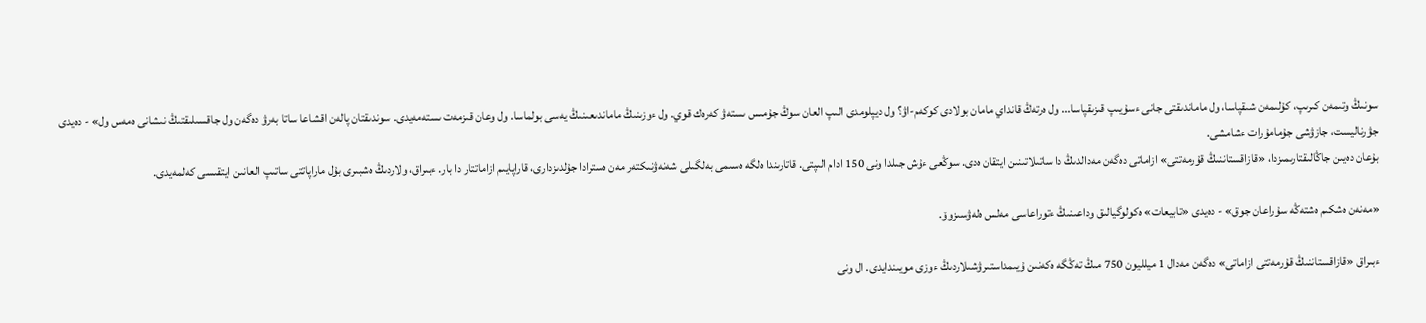سونىڭ وتىمەن كىرىپ، كۇلىمەن شىقپاسا، ول ماماندىقتى جانى ءسۇيىپ قىزىقپاسا... ول ەرتەڭ قانداي مامان بولادى كوكەم-اۋ؟ ول ديپلومدى الىپ العان سوڭ جۇمىس ىستەۋ كەرەك قوي. ول ءوزىنىڭ ماماندىعىنىڭ يەسى بولماسا. ول وعان قىزمەت ىستەمەيدى. سوندىقتان پالەن اقشاعا ساتا بەرۋ دەگەن ول جاقسىلىقتىڭ نىشانى ەمەس ول» - دەيدى جۋرناليست، جازۋشى جۇمامۇرات ءشامشى.
بۇعان دەيىن جاڭالىقتارىمىزدا، «قازاقستاننىڭ قۇرمەتتى» ازاماتى دەگەن مەدالدىڭ دا ساتىلاتىنىن ايتقان ەدى. سوڭعى ءۇش جىلدا ونى 150 ادام الىپتى. قاتارىندا ەلگە ەسىمى بەلگىلى شەنەۋنىكتەر مەن ەسترادا جۇلدىزدارى، قاراپايىم ازاماتتار دا بار. ءبىراق، ولاردىڭ ەشبىرى بۇل ماراپاتتى ساتىپ العانىن ايتقىسى كەلمەيدى.

«مەنەن ەشكىم ەشتەڭە سۇراعان جوق» - دەيدى «تابيعات» ەكولوگيالىق وداعىنىڭ ءتوراعاسى مەلس ەلەۋسىزوۆ.

ءبىراق «قازاقستاننىڭ قۇرمەتتى ازاماتى» دەگەن مەدال 1 ميلليون 750 مىڭ تەڭگە ەكەنىن ۇيىمداستىرۋشىلاردىڭ ءوزى مويىندايدى. ال ونى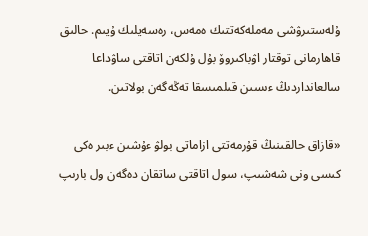ۇلەستىرۋشى مەملەكەتتىك ەمەس، رەسەيلىك ۇيىم. حالىق قاھارمانى توقتار اۋباكىروۆ بۇل ۇلكەن اتاقتى ساۋداعا سالعانداردىڭ ءىسىن قىلمىسقا تەڭەگەن بولاتىن.

«قازاق حالقىنىڭ قۇرمەتتى ازاماتى بولۋ ءۇشىن ءبىر ەكى كىسى ونى شەشىپ، سول اتاقتى ساتقان دەگەن ول بارىپ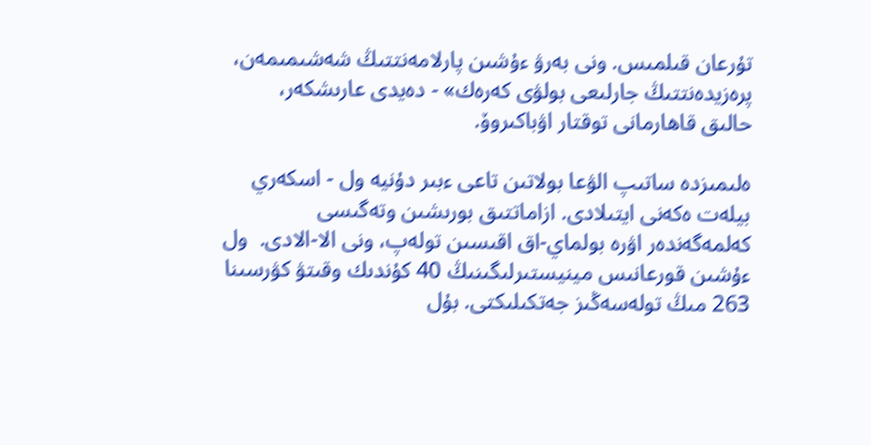تۇرعان قىلمىس. ونى بەرۋ ءۇشىن پارلامەنتتىڭ شەشىمىمەن، پرەزيدەنتتىڭ جارلىعى بولۋى كەرەك» - دەيدى عارىشكەر، حالىق قاھارمانى توقتار اۋباكىروۆ.

ەلىمىزدە ساتىپ الۋعا بولاتىن تاعى ءبىر دۇنيە ول - اسكەري بيلەت ەكەنى ايتىلادى. ازاماتتىق بورىشىن وتەگىسى كەلمەگەندەر اۋرە بولماي-اق اقىسىن تولەپ، ونى الا-الادى.  ول ءۇشىن قورعانىس مينيستىرلىگىنىڭ 40 كۇندىك وقىتۋ كۋرسىنا 263 مىڭ تولەسەڭىز جەتكىلىكتى. بۇل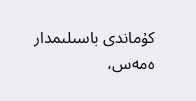كۇماندى باسىلىمدار ەمەس،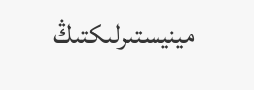مينيستىرلىكتىڭ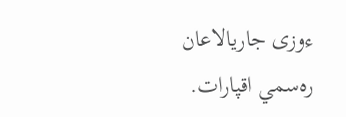ءوزى جاريالاعان رەسمي اقپارات.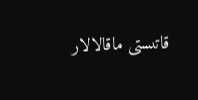قاتىستى ماقالالار